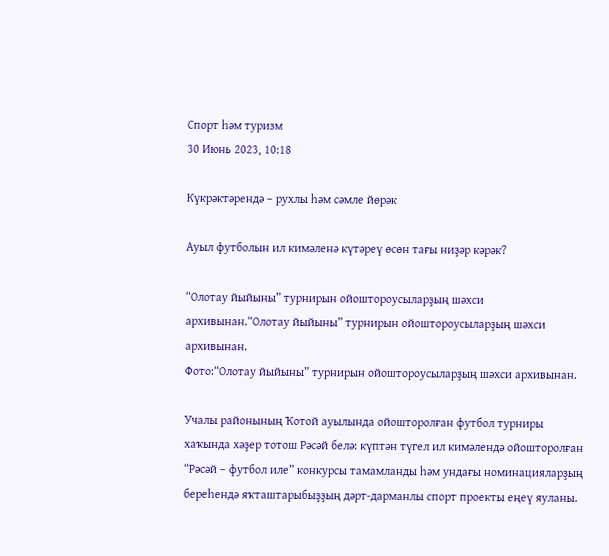Спорт һәм туризм
30 Июнь 2023, 10:18

Күкрәктәрендә – рухлы һәм сәмле йөрәк

Ауыл футболын ил кимәленә күтәреү өсөн тағы ниҙәр кәрәк?

“Олотау йыйыны” турнирын ойоштороусыларҙың шәхси архивынан.“Олотау йыйыны” турнирын ойоштороусыларҙың шәхси архивынан.
Фото:“Олотау йыйыны” турнирын ойоштороусыларҙың шәхси архивынан.

Учалы районының Ҡотой ауылында ойошторолған футбол турниры хаҡында хәҙер тотош Рәсәй белә: күптән түгел ил кимәлендә ойошторолған “Рәсәй – футбол иле” конкурсы тамамланды һәм ундағы номинацияларҙың береһендә яҡташтарыбыҙҙың дәрт-дарманлы спорт проекты еңеү яуланы.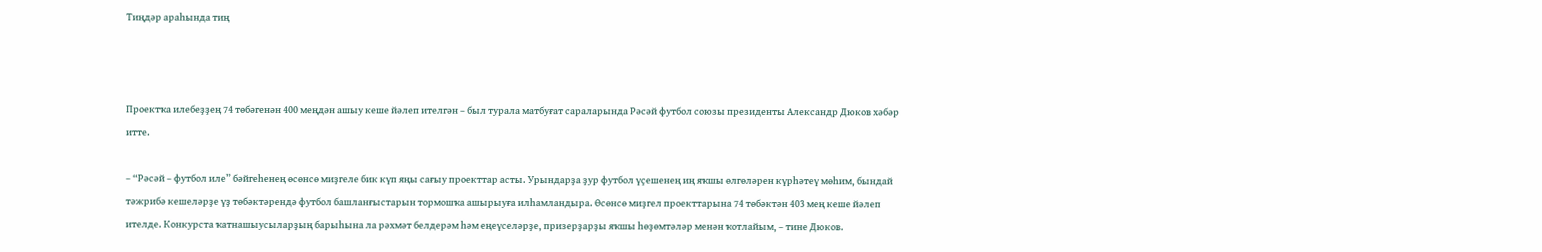Тиңдәр араһында тиң



Проектҡа илебеҙҙең 74 төбәгенән 400 меңдән ашыу кеше йәлеп ителгән – был турала матбуғат сараларында Рәсәй футбол союзы президенты Александр Дюков хәбәр итте.

– “Рәсәй – футбол иле” бәйгеһенең өсөнсө миҙгеле бик күп яңы сағыу проекттар асты. Урындарҙа ҙур футбол үҫешенең иң яҡшы өлгөләрен күрһәтеү мөһим, бындай тәжрибә кешеләрҙе үҙ төбәктәрендә футбол башланғыстарын тормошҡа ашырыуға илһамландыра. Өсөнсө миҙгел проекттарына 74 төбәктән 403 мең кеше йәлеп ителде. Конкурста ҡатнашыусыларҙың барыһына ла рәхмәт белдерәм һәм еңеүселәрҙе, призерҙарҙы яҡшы һөҙөмтәләр менән ҡотлайым, – тине Дюков.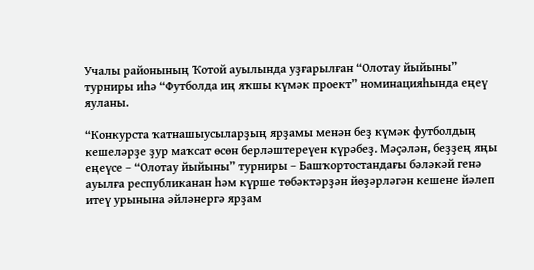Учалы районының Ҡотой ауылында уҙғарылған “Олотау йыйыны” турниры иһә “Футболда иң яҡшы күмәк проект” номинацияһында еңеү яуланы.

“Конкурста ҡатнашыусыларҙың ярҙамы менән беҙ күмәк футболдың кешеләрҙе ҙур маҡсат өсөн берләштереүен күрәбеҙ. Мәҫәлән, беҙҙең яңы еңеүсе – “Олотау йыйыны” турниры – Башҡортостандағы бәләкәй генә ауылға республиканан һәм күрше төбәктәрҙән йөҙәрләгән кешене йәлеп итеү урынына әйләнергә ярҙам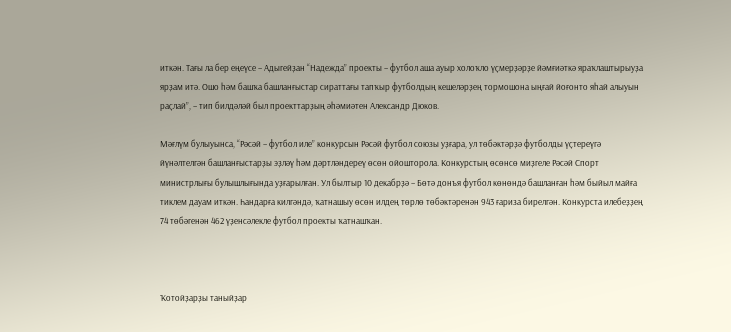иткән. Тағы ла бер еңеүсе – Адыгейҙан “Надежда” проекты – футбол аша ауыр холоҡло үҫмерҙәрҙе йәмғиәткә яраҡлаштырыуҙа ярҙам итә. Ошо һәм башҡа башланғыстар сираттағы тапҡыр футболдың кешеләрҙең тормошона ыңғай йоғонто яһай алыуын раҫлай”, – тип билдәләй был проекттарҙың әһәмиәтен Александр Дюков.

Мәғлүм булыуынса, “Рәсәй – футбол иле” конкурсын Рәсәй футбол союзы уҙғара, ул төбәктәрҙә футболды үҫтереүгә йүнәлтелгән башланғыстарҙы эҙләү һәм дәртләндереү өсөн ойошторола. Конкурстың өсөнсө миҙгеле Рәсәй Спорт министрлығы булышлығында уҙғарылған. Ул былтыр 10 декабрҙә – Бөтә донъя футбол көнөндә башланған һәм быйыл майға тиклем дауам иткән. Һандарға килгәндә, ҡатнашыу өсөн илдең төрлө төбәктәренән 943 ғариза бирелгән. Конкурста илебеҙҙең 74 төбәгенән 462 үҙенсәлекле футбол проекты ҡатнашҡан.



Ҡотойҙарҙы таныйҙар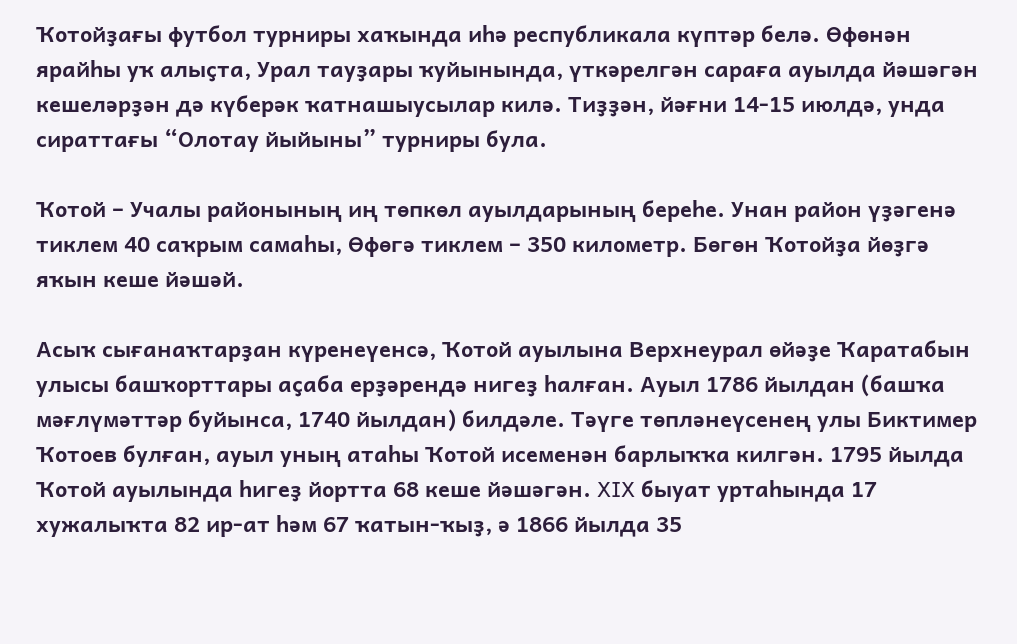Ҡотойҙағы футбол турниры хаҡында иһә республикала күптәр белә. Өфөнән ярайһы уҡ алыҫта, Урал тауҙары ҡуйынында, үткәрелгән сараға ауылда йәшәгән кешеләрҙән дә күберәк ҡатнашыусылар килә. Тиҙҙән, йәғни 14-15 июлдә, унда сираттағы “Олотау йыйыны” турниры була.

Ҡотой – Учалы районының иң төпкөл ауылдарының береһе. Унан район үҙәгенә тиклем 40 саҡрым самаһы, Өфөгә тиклем – 350 километр. Бөгөн Ҡотойҙа йөҙгә яҡын кеше йәшәй.

Асыҡ сығанаҡтарҙан күренеүенсә, Ҡотой ауылына Верхнеурал өйәҙе Ҡаратабын улысы башҡорттары аҫаба ерҙәрендә нигеҙ һалған. Ауыл 1786 йылдан (башҡа мәғлүмәттәр буйынса, 1740 йылдан) билдәле. Тәүге төпләнеүсенең улы Биктимер Ҡотоев булған, ауыл уның атаһы Ҡотой исеменән барлыҡҡа килгән. 1795 йылда Ҡотой ауылында һигеҙ йортта 68 кеше йәшәгән. XIX быуат уртаһында 17 хужалыҡта 82 ир-ат һәм 67 ҡатын-ҡыҙ, ә 1866 йылда 35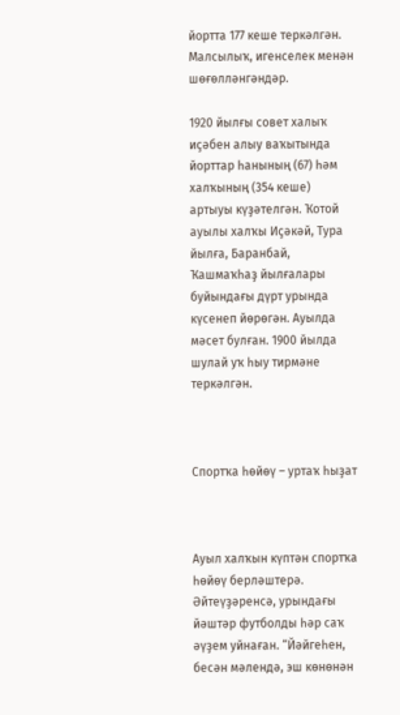йортта 177 кеше теркәлгән. Малсылыҡ, игенселек менән шөғөлләнгәндәр.

1920 йылғы совет халыҡ иҫәбен алыу ваҡытында йорттар һанының (67) һәм халҡының (354 кеше) артыуы күҙәтелгән. Ҡотой ауылы халҡы Иҫәкәй, Тура йылға, Баранбай, Ҡашмаҡһаҙ йылғалары буйындағы дүрт урында күсенеп йөрөгән. Ауылда мәсет булған. 1900 йылда шулай уҡ һыу тирмәне теркәлгән.



Спортҡа һөйөү – уртаҡ һыҙат



Ауыл халҡын күптән спортҡа һөйөү берләштерә. Әйтеүҙәренсә, урындағы йәштәр футболды һәр саҡ әүҙем уйнаған. “Йәйгеһен, бесән мәлендә, эш көнөнән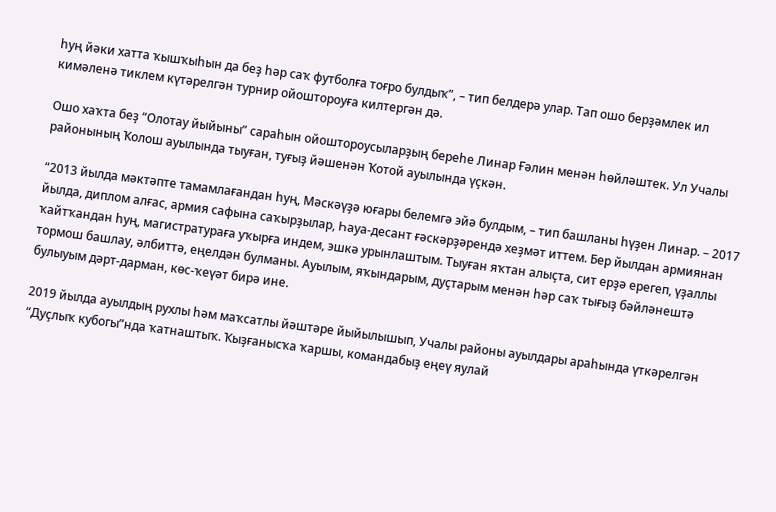һуң йәки хатта ҡышҡыһын да беҙ һәр саҡ футболға тоғро булдыҡ”, – тип белдерә улар. Тап ошо берҙәмлек ил кимәленә тиклем күтәрелгән турнир ойоштороуға килтергән дә.

Ошо хаҡта беҙ “Олотау йыйыны” сараһын ойоштороусыларҙың береһе Линар Ғәлин менән һөйләштек. Ул Учалы районының Ҡолош ауылында тыуған, туғыҙ йәшенән Ҡотой ауылында үҫкән.

“2013 йылда мәктәпте тамамлағандан һуң, Мәскәүҙә юғары белемгә эйә булдым, – тип башланы һүҙен Линар. – 2017 йылда, диплом алғас, армия сафына саҡырҙылар, Һауа-десант ғәскәрҙәрендә хеҙмәт иттем. Бер йылдан армиянан ҡайтҡандан һуң, магистратураға уҡырға индем, эшкә урынлаштым. Тыуған яҡтан алыҫта, сит ерҙә ерегеп, үҙаллы тормош башлау, әлбиттә, еңелдән булманы. Ауылым, яҡындарым, дуҫтарым менән һәр саҡ тығыҙ бәйләнештә булыуым дәрт-дарман, көс-ҡеүәт бирә ине.

2019 йылда ауылдың рухлы һәм маҡсатлы йәштәре йыйылышып, Учалы районы ауылдары араһында үткәрелгән “Дуҫлыҡ кубогы”нда ҡатнаштыҡ. Ҡыҙғанысҡа ҡаршы, командабыҙ еңеү яулай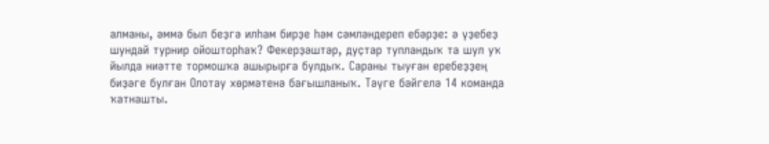алманы, әммә был беҙгә илһам бирҙе һәм сәмләндереп ебәрҙе: ә үҙебеҙ шундай турнир ойошторһаҡ? Фекерҙәштәр, дуҫтар тупландыҡ та шул уҡ йылда ниәтте тормошҡа ашырырға булдыҡ. Сараны тыуған еребеҙҙең биҙәге булған Олотау хөрмәтенә бағышланыҡ. Тәүге бәйгелә 14 команда ҡатнашты.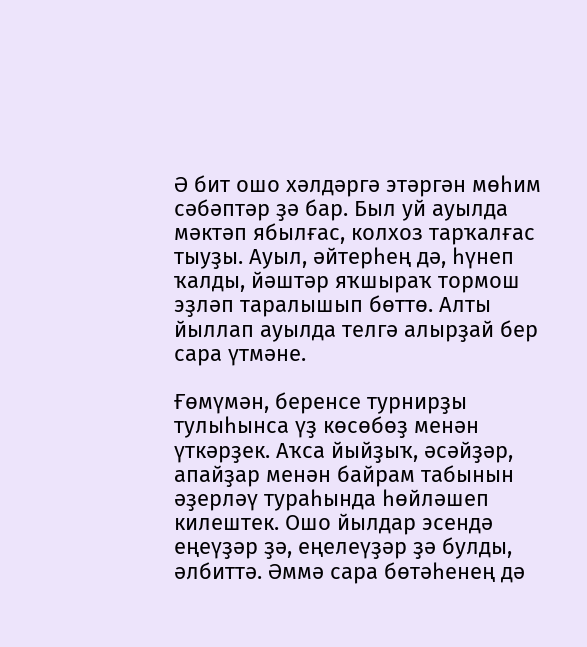Ә бит ошо хәлдәргә этәргән мөһим сәбәптәр ҙә бар. Был уй ауылда мәктәп ябылғас, колхоз тарҡалғас тыуҙы. Ауыл, әйтерһең дә, һүнеп ҡалды, йәштәр яҡшыраҡ тормош эҙләп таралышып бөттө. Алты йыллап ауылда телгә алырҙай бер сара үтмәне.

Ғөмүмән, беренсе турнирҙы тулыһынса үҙ көсөбөҙ менән үткәрҙек. Аҡса йыйҙыҡ, әсәйҙәр, апайҙар менән байрам табынын әҙерләү тураһында һөйләшеп килештек. Ошо йылдар эсендә еңеүҙәр ҙә, еңелеүҙәр ҙә булды, әлбиттә. Әммә сара бөтәһенең дә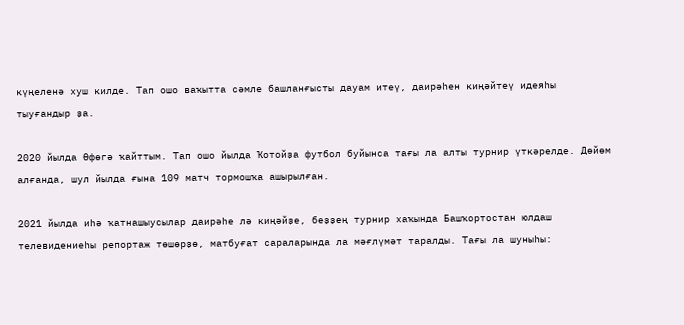күңеленә хуш килде. Тап ошо ваҡытта сәмле башланғысты дауам итеү, даирәһен киңәйтеү идеяһы тыуғандыр ҙа.

2020 йылда Өфөгә ҡайттым. Тап ошо йылда Ҡотойҙа футбол буйынса тағы ла алты турнир үткәрелде. Дөйөм алғанда, шул йылда ғына 109 матч тормошҡа ашырылған.

2021 йылда иһә ҡатнашыусылар даирәһе лә киңәйҙе, беҙҙең турнир хаҡында Башҡортостан юлдаш телевидениеһы репортаж төшөрҙө, матбуғат сараларында ла мәғлүмәт таралды. Тағы ла шуныһы: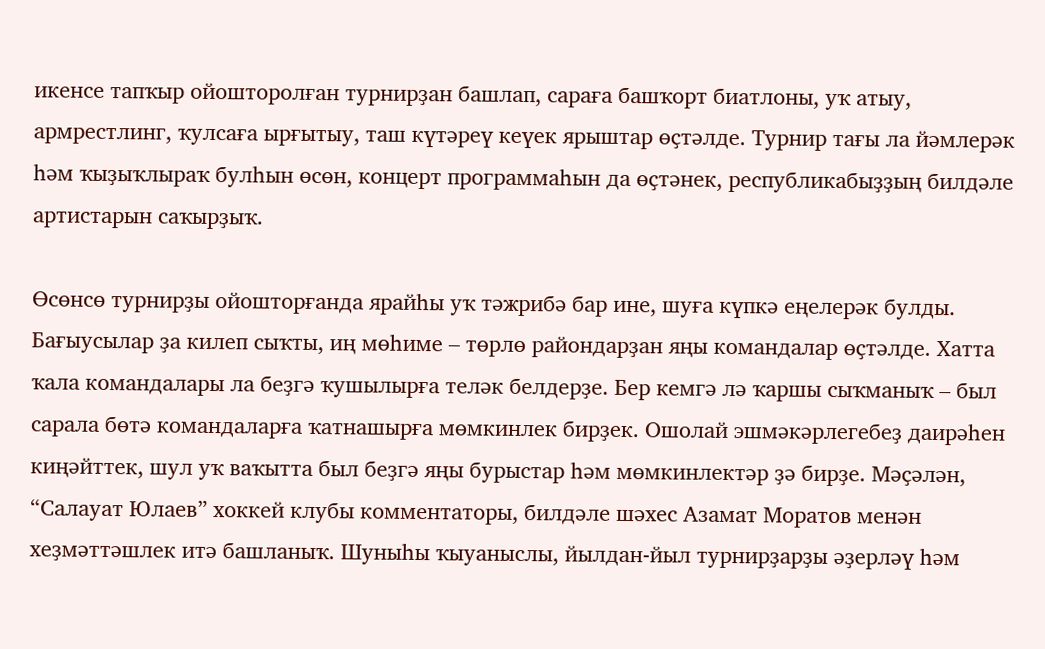икенсе тапҡыр ойошторолған турнирҙан башлап, сараға башҡорт биатлоны, уҡ атыу, армрестлинг, ҡулсаға ырғытыу, таш күтәреү кеүек ярыштар өҫтәлде. Турнир тағы ла йәмлерәк һәм ҡыҙыҡлыраҡ булһын өсөн, концерт программаһын да өҫтәнек, республикабыҙҙың билдәле артистарын саҡырҙыҡ.

Өсөнсө турнирҙы ойошторғанда ярайһы уҡ тәжрибә бар ине, шуға күпкә еңелерәк булды. Бағыусылар ҙа килеп сыҡты, иң мөһиме – төрлө райондарҙан яңы командалар өҫтәлде. Хатта ҡала командалары ла беҙгә ҡушылырға теләк белдерҙе. Бер кемгә лә ҡаршы сыҡманыҡ – был сарала бөтә командаларға ҡатнашырға мөмкинлек бирҙек. Ошолай эшмәкәрлегебеҙ даирәһен киңәйттек, шул уҡ ваҡытта был беҙгә яңы бурыстар һәм мөмкинлектәр ҙә бирҙе. Мәҫәлән, “Салауат Юлаев” хоккей клубы комментаторы, билдәле шәхес Азамат Моратов менән хеҙмәттәшлек итә башланыҡ. Шуныһы ҡыуаныслы, йылдан-йыл турнирҙарҙы әҙерләү һәм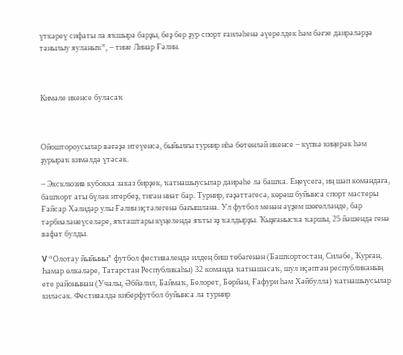үткәреү сифаты ла яҡшыра барҙы, беҙ бер ҙур спорт ғаиләһенә әүерелдек һәм бәғзе даирәләрҙә танылыу яуланыҡ”, – тине Линар Ғәлин.



Кимәле икенсе буласаҡ



Ойоштороусылар вәғәҙә итеүенсә, быйылғы турнир иһә бөтөнләй икенсе – күпкә киңерәк һәм ҙурыраҡ кимәлдә үтәсәк.

– Эксклюзив кубокка заказ бирҙек, ҡатнашыусылар даирәһе лә башҡа. Еңеүсегә, иң шәп командаға, башҡорт аты бүләк итербеҙ, тигән ниәт бар. Турнир, ғәҙәттәгесә, көрәш буйынса спорт мастеры Ғайсар Хәлидәр улы Ғәлин иҫтәлегенә бағышлана. Ул футбол менән әүҙем шөғөлләнде, бар тәрбиәләнеүселәре, яҡташтары күңелендә яҡты эҙ ҡалдырҙы. Ҡыҙғанысҡа ҡаршы, 25 йәшендә генә вафат булды.

V “Олотау йыйыны” футбол фестивалендә илдең биш төбәгенән (Башҡортостан, Силәбе, Ҡурған, Һамар өлкәләре, Татарстан Республикаһы) 32 команда ҡатнашасаҡ, шул иҫәптән республиканың ете районынан (Учалы, Әбйәлил, Баймаҡ, Белорет, Бөрйән, Ғафури һәм Хәйбулла) ҡатнашыусылар киләсәк. Фестивалдә киберфутбол буйынса ла турнир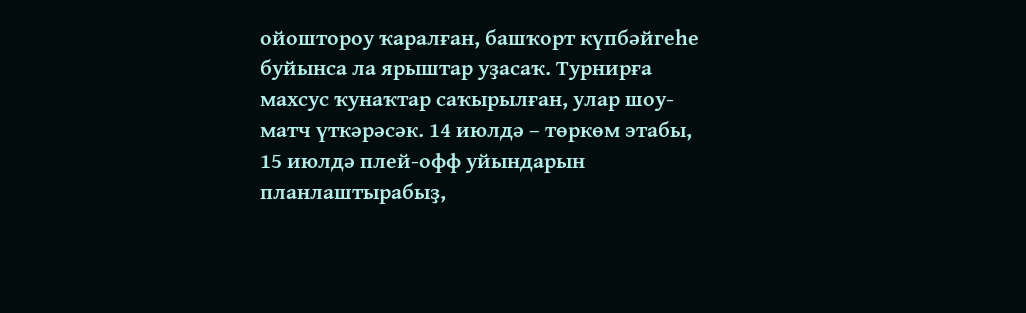ойоштороу ҡаралған, башҡорт күпбәйгеһе буйынса ла ярыштар уҙасаҡ. Турнирға махсус ҡунаҡтар саҡырылған, улар шоу-матч үткәрәсәк. 14 июлдә – төркөм этабы, 15 июлдә плей-офф уйындарын планлаштырабыҙ,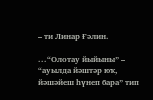– ти Линар Ғәлин.

...“Олотау йыйыны” – “ауылда йәштәр юҡ, йәшәйеш һүнеп бара” тип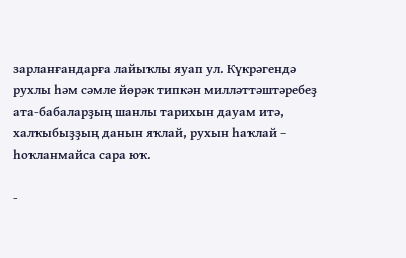зарланғандарға лайыҡлы яуап ул. Күкрәгендә рухлы һәм сәмле йөрәк типкән милләттәштәребеҙ ата-бабаларҙың шанлы тарихын дауам итә, халҡыбыҙҙың данын яҡлай, рухын һаҡлай – һоҡланмайса сара юҡ.

-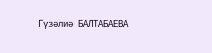Гүзәлиә БАЛТАБАЕВА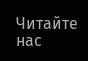Читайте нас